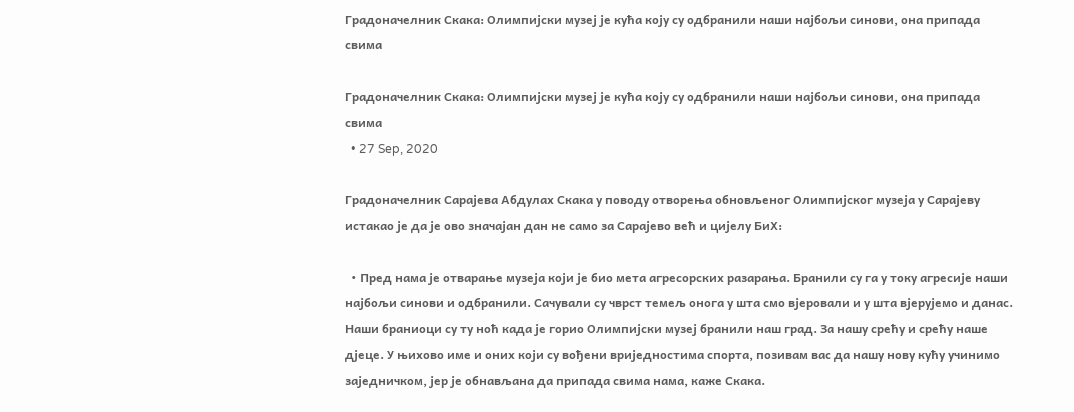Градоначелник Скака: Олимпијски музеј је кућа коју су одбранили наши најбољи синови, она припада свима

Градоначелник Скака: Олимпијски музеј је кућа коју су одбранили наши најбољи синови, она припада свима
  • 27 Sep, 2020

Градоначелник Сарајева Абдулах Скака у поводу отворења обновљеног Олимпијског музеја у Сарајеву истакао је да је ово значајан дан не само за Сарајево већ и цијелу БиХ:

  • Пред нама је отварање музеја који је био мета агресорских разарања. Бранили су га у току агресије наши најбољи синови и одбранили. Сачували су чврст темељ онога у шта смо вјеровали и у шта вјерујемо и данас. Наши браниоци су ту ноћ када је горио Олимпијски музеј бранили наш град. За нашу срећу и срећу наше дјеце. У њихово име и оних који су вођени вриједностима спорта, позивам вас да нашу нову кућу учинимо заједничком, јер је обнављана да припада свима нама, каже Скака.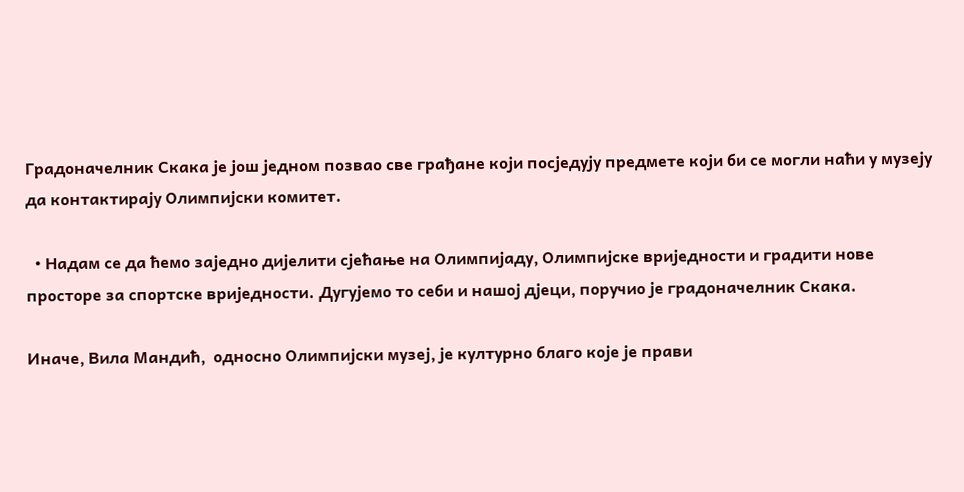Градоначелник Скака је још једном позвао све грађане који посједују предмете који би се могли наћи у музеју да контактирају Олимпијски комитет.

  • Надам се да ћемо заједно дијелити сјећање на Олимпијаду, Олимпијске вриједности и градити нове просторе за спортске вриједности. Дугујемо то себи и нашој дјеци, поручио је градоначелник Скака.

Иначе, Вила Мандић,  односно Олимпијски музеј, је културно благо које је прави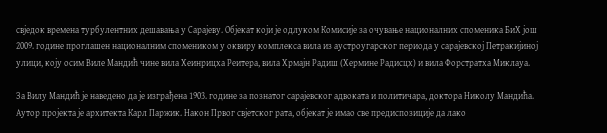свједок времена турбулентних дешавања у Сарајеву. Објекат који је одлуком Комисије за очување националних споменика БиХ још 2009. године проглашен националним спомеником у оквиру комплекса вила из аустроугарског периода у сарајевској Петракијиној улици, коју осим Виле Мандић чине вила Хеинрицха Реитера, вила Хрмајн Радиш (Хермине Радисцх) и вила Форстратха Миклауа.

За Вилу Мандић је наведено да је изграђена 1903. године за познатог сарајевског адвоката и политичара, доктора Николу Мандића. Аутор пројекта је архитекта Карл Паржик. Након Првог свјетског рата, објекат је имао све предиспозиције да лако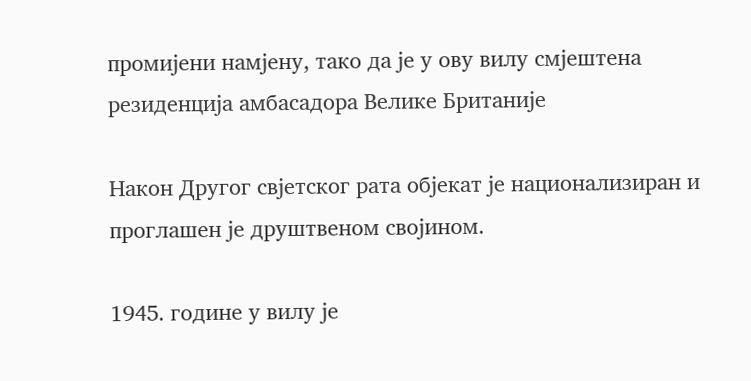промијени намјену, тако да је у ову вилу смјештена резиденција амбасадора Велике Британије

Након Другог свјетског рата објекат је национализиран и проглашен је друштвеном својином.

1945. године у вилу је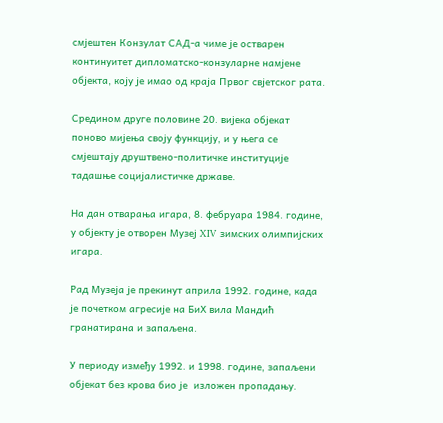смјештен Конзулат САД-а чиме је остварен континуитет дипломатско-конзуларне намјене објекта, коју је имао од краја Првог свјетског рата.

Средином друге половине 20. вијека објекат поново мијења своју функцију, и у њега се смјештају друштвено-политичке институције тадашње социјалистичке државе.

На дан отварања игара, 8. фебруара 1984. године, у објекту је отворен Музеј XIV зимских олимпијских игара.

Рад Музеја је прекинут априла 1992. године, када је почетком агресије на БиХ вила Мандић гранатирана и запаљена.

У периоду између 1992. и 1998. године, запаљени објекат без крова био је  изложен пропадању.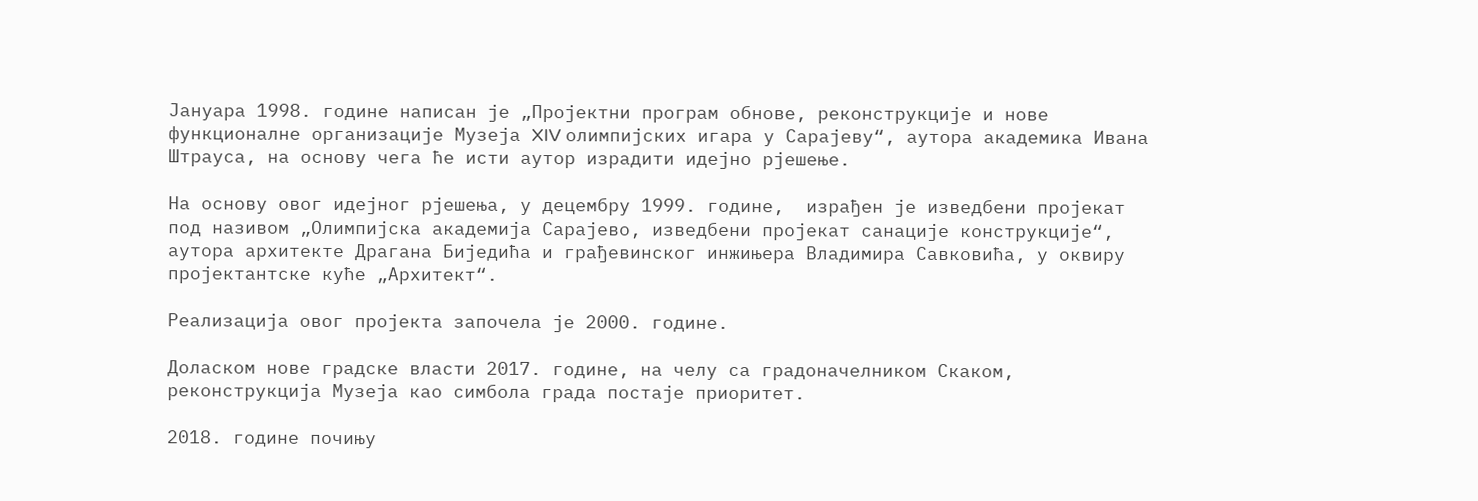Јануара 1998. године написан је „Пројектни програм обнове, реконструкције и нове функционалне организације Музеја XIV олимпијских игара у Сарајеву“, аутора академика Ивана Штрауса, на основу чега ће исти аутор израдити идејно рјешење.

На основу овог идејног рјешења, у децембру 1999. године,  израђен је изведбени пројекат под називом „Олимпијска академија Сарајево, изведбени пројекат санације конструкције“, аутора архитекте Драгана Биједића и грађевинског инжињера Владимира Савковића, у оквиру пројектантске куће „Архитект“.

Реализација овог пројекта започела је 2000. године.

Доласком нове градске власти 2017. године, на челу са градоначелником Скаком, реконструкција Музеја као симбола града постаје приоритет.

2018. године почињу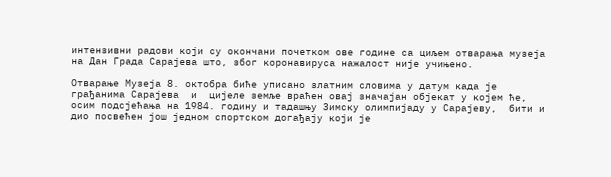интензивни радови који су окончани почетком ове године са циљем отварања музеја на Дан Града Сарајева што, због коронавируса нажалост није учињено.

Отварање Музеја 8. октобра биће уписано златним словима у датум када је грађанима Сарајева  и  цијеле земље враћен овај значајан објекат у којем ће,  осим подсјећања на 1984. годину и тадашњу Зимску олимпијаду у Сарајеву,  бити и дио посвећен још једном спортском догађају који је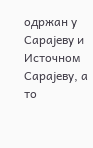одржан у Сарајеву и Источном Сарајеву, а то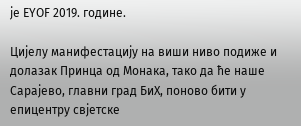је ЕYОF 2019. године.

Цијелу манифестацију на виши ниво подиже и долазак Принца од Монака, тако да ће наше Сарајево, главни град БиХ, поново бити у епицентру свјетске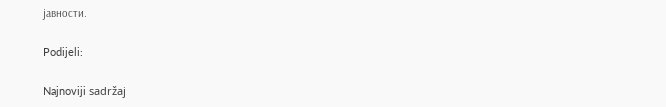јавности.

Podijeli:

Najnoviji sadržaj